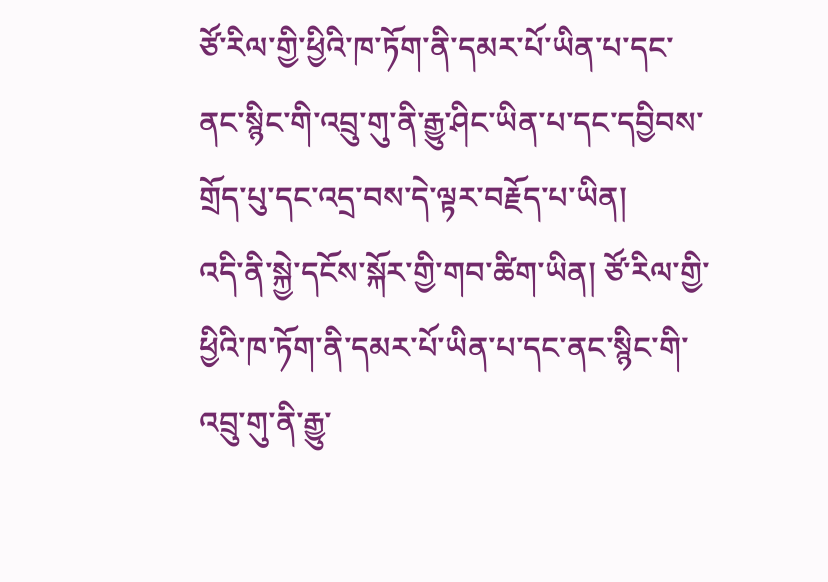ཙོ་རིལ་གྱི་ཕྱིའི་ཁ་ཏོག་ནི་དམར་པོ་ཡིན་པ་དང་ནང་སྙིང་གི་འབྲུ་གུ་ནི་རྒྱུ་ཤིང་ཡིན་པ་དང་དབྱིབས་གྲོད་པུ་དང་འདྲ་བས་དེ་ལྟར་བརྗོད་པ་ཡིན།
འདི་ནི་སྐྱེ་དངོས་སྐོར་གྱི་གབ་ཚིག་ཡིན། ཙོ་རིལ་གྱི་ཕྱིའི་ཁ་ཏོག་ནི་དམར་པོ་ཡིན་པ་དང་ནང་སྙིང་གི་འབྲུ་གུ་ནི་རྒྱུ་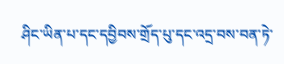ཤིང་ཡིན་པ་དང་དབྱིབས་གྲོད་པུ་དང་འདྲ་བས་བན་ཏེ་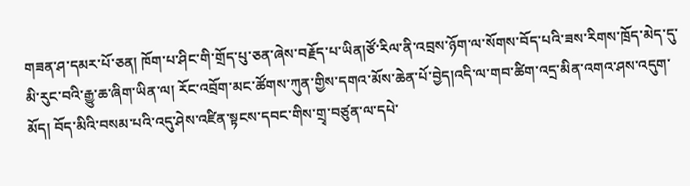གཟན་ཤ་དམར་པོ་ཅན། ཁོག་པ་ཤིང་གི་གྲོད་པུ་ཅན་ཞེས་བརྗོད་པ་ཡིན།ཙོ་རིལ་ནི་འབྲས་ཉོག་ལ་སོགས་བོད་པའི་ཟས་རིགས་ཁྲོད་མེད་དུ་མི་རུང་བའི་རྒྱུ་ཆ་ཞིག་ཡིན་ལ། རོང་འབྲོག་མང་ཚོགས་ཀུན་གྱིས་དགའ་མོས་ཆེན་པོ་བྱེད།འདི་ལ་གབ་ཚིག་འདྲ་མིན་འགའ་ཤས་འདུག་མོད། བོད་མིའི་བསམ་པའི་འདུ་ཤེས་འཛིན་སྟངས་དབང་གིས་གྲྭ་བཙུན་ལ་དཔེ་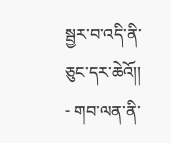སྦྱར་བ་འདི་ནི་ཅུང་དར་ཆེའོ།།
- གབ་ལན་ནི་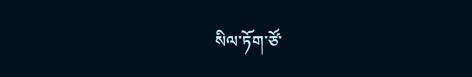སིལ་ཏོག་ཙོ་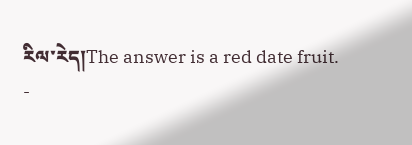རིལ་རེད།The answer is a red date fruit.
-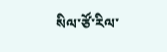སིལ་ཙོ་རིལ་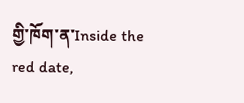གྱི་ཁོག་ན་Inside the red date,